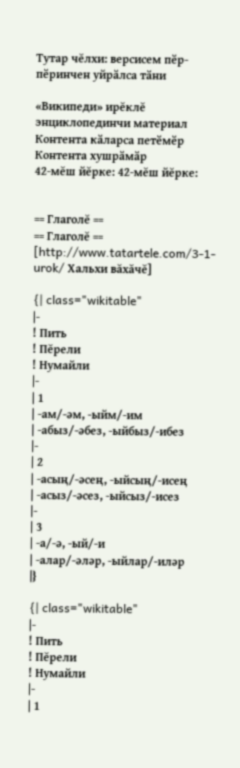Тутар чĕлхи: версисем пӗр-пӗринчен уйрӑлса тӑни

«Википеди» ирĕклĕ энциклопединчи материал
Контента кӑларса петӗмӗр Контента хушрӑмӑр
42-мĕш йĕрке: 42-мĕш йĕрке:


== Глаголĕ ==
== Глаголĕ ==
[http://www.tatartele.com/3-1-urok/ Хальхи вăхăчĕ]

{| class="wikitable"
|-
! Пить
! Пĕрели
! Нумайли
|-
| 1
| -ам/-әм, -ыйм/-им
| -абыз/-әбез, -ыйбыз/-ибез
|-
| 2
| -асың/-әсең, -ыйсың/-исең
| -асыз/-әсез, -ыйсыз/-исез
|-
| 3
| -а/-ә, -ый/-и
| -алар/-әләр, -ыйлар/-иләр
|}

{| class="wikitable"
|-
! Пить
! Пĕрели
! Нумайли
|-
| 1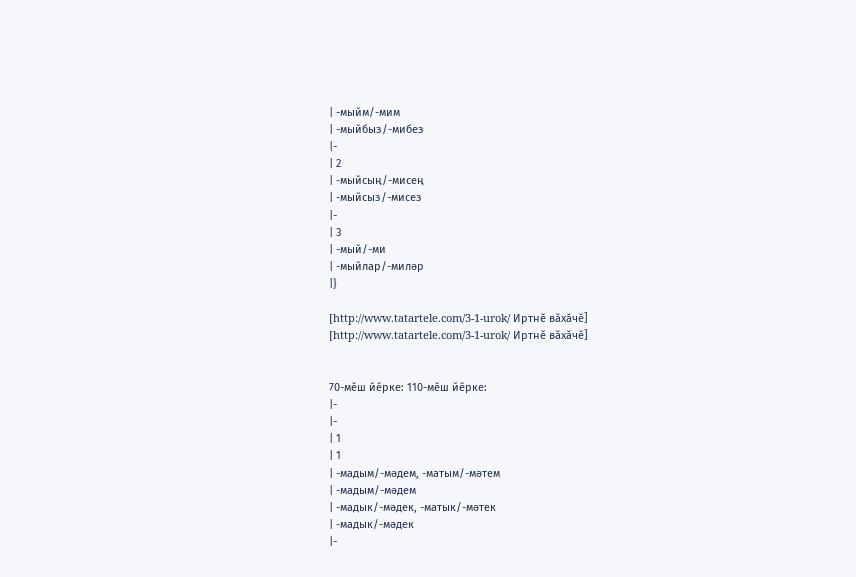| -мыйм/-мим
| -мыйбыз/-мибез
|-
| 2
| -мыйсың/-мисең
| -мыйсыз/-мисез
|-
| 3
| -мый/-ми
| -мыйлар/-миләр
|}

[http://www.tatartele.com/3-1-urok/ Иртнĕ вăхăчĕ]
[http://www.tatartele.com/3-1-urok/ Иртнĕ вăхăчĕ]


70-мĕш йĕрке: 110-мĕш йĕрке:
|-
|-
| 1
| 1
| -мадым/-мәдем, -матым/-мәтем
| -мадым/-мәдем
| -мадык/-мәдек, -матык/-мәтек
| -мадык/-мәдек
|-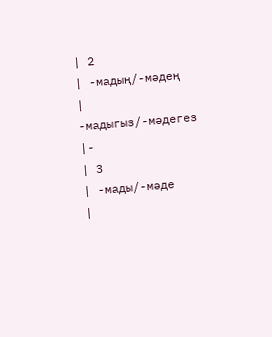| 2
| -мадың/-мәдең
| -мадыгыз/-мәдегез
|-
| 3
| -мады/-мәде
|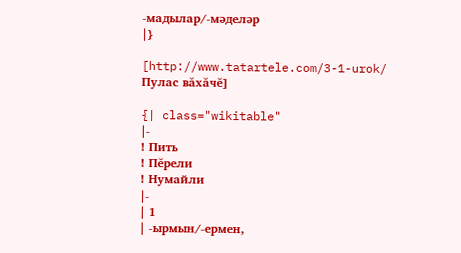-мадылар/-мәделәр
|}

[http://www.tatartele.com/3-1-urok/ Пулас вăхăчĕ]

{| class="wikitable"
|-
! Пить
! Пĕрели
! Нумайли
|-
| 1
| -ырмын/-ермен,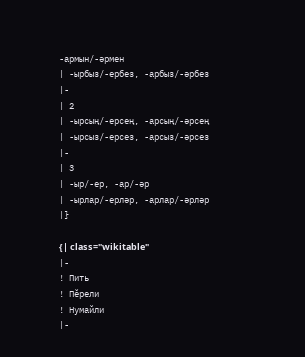-армын/-әрмен
| -ырбыз/-ербез, -арбыз/-әрбез
|-
| 2
| -ырсың/-ерсең, -арсың/-әрсең
| -ырсыз/-ерcез, -арсыз/-әрсез
|-
| 3
| -ыр/-ер, -ар/-әр
| -ырлар/-ерләр, -арлар/-әрләр
|}

{| class="wikitable"
|-
! Пить
! Пĕрели
! Нумайли
|-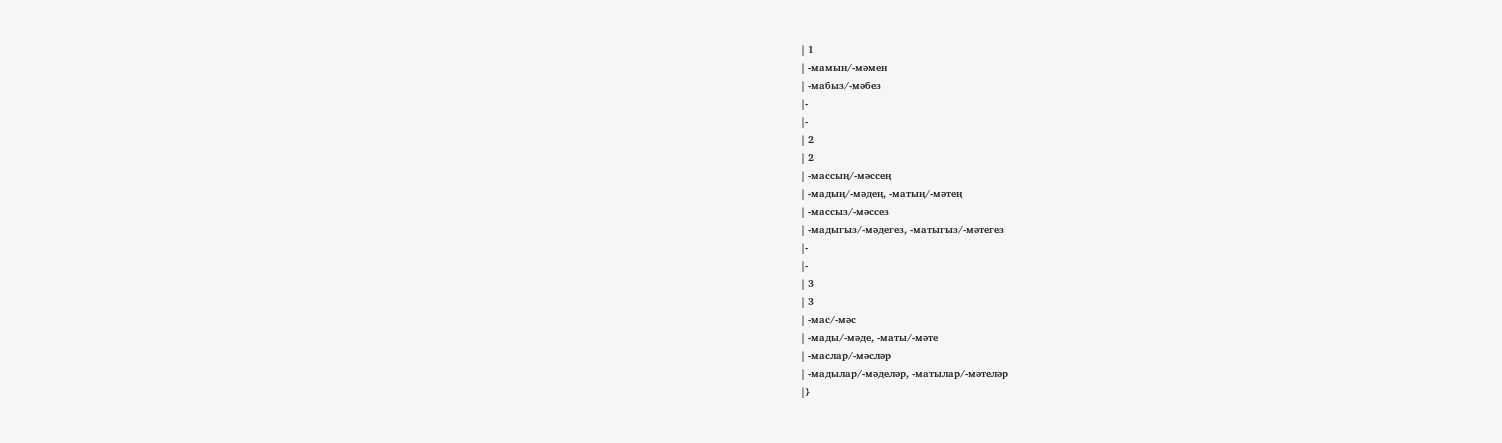| 1
| -мамын/-мәмен
| -мабыз/-мәбез
|-
|-
| 2
| 2
| -массың/-мәссең
| -мадың/-мәдең, -матың/-мәтең
| -массыз/-мәссез
| -мадыгыз/-мәдегез, -матыгыз/-мәтегез
|-
|-
| 3
| 3
| -мас/-мәс
| -мады/-мәде, -маты/-мәте
| -маслар/-мәсләр
| -мадылар/-мәделәр, -матылар/-мәтеләр
|}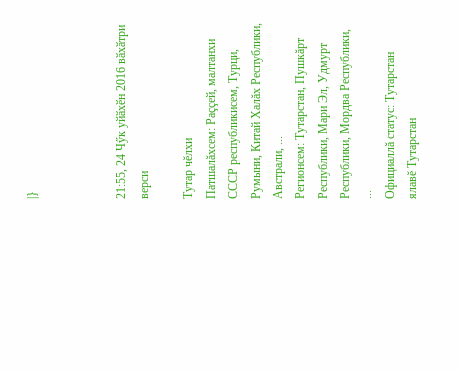|}



21:55, 24 Чӳк уйӑхӗн 2016 вӑхӑтри верси

Тутар чĕлхи
Патшалăхсем: Раççей, малтанхи СССР республикисем, Турци, Румыни, Китай Халăх Республики, Австрали, ...
Регионсем: Тутарстан, Пушкăрт Республики, Мари Эл, Удмурт Республики, Мордва Республики, ...
Официаллă статус: Тутарстан ялавĕ Тутарстан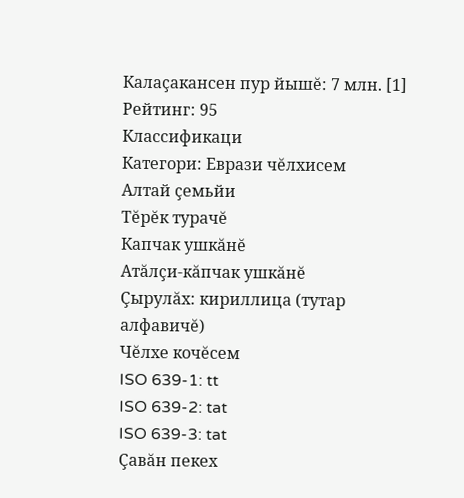Калаçакансен пур йышĕ: 7 млн. [1]
Рейтинг: 95
Классификаци
Категори: Еврази чĕлхисем
Алтай çемьйи
Тĕрĕк турачĕ
Капчак ушкăнĕ
Атăлçи-кăпчак ушкăнĕ
Çырулăх: кириллица (тутар алфавичĕ)
Чĕлхе кочĕсем
ISO 639-1: tt
ISO 639-2: tat
ISO 639-3: tat
Çавăн пекех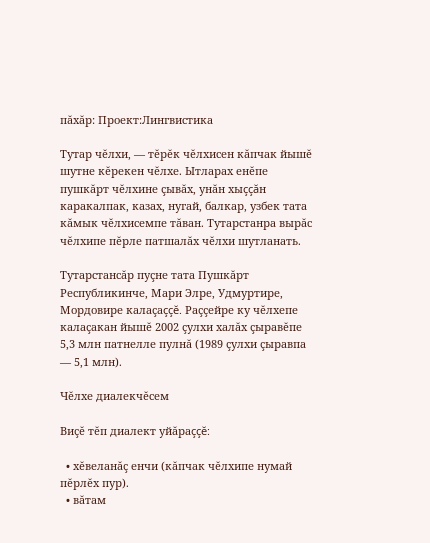пăхăр: Проект:Лингвистика

Тутар чĕлхи, — тĕрĕк чĕлхисен кăпчак йышĕ шутне кĕрекен чĕлхе. Ытларах енĕпе пушкăрт чĕлхине çывăх, унăн хыççăн каракалпак, казах, нугай, балкар, узбек тата кăмык чĕлхисемпе тăван. Тутарстанра вырăс чĕлхипе пĕрле патшалăх чĕлхи шутланать.

Тутарстансăр пуçне тата Пушкăрт Республикинче, Мари Элре, Удмуртире, Мордовире калаçаççĕ. Раççейре ку чĕлхепе калаçакан йышĕ 2002 çулхи халăх çыравĕпе 5,3 млн патнелле пулнă (1989 çулхи çыравпа — 5,1 млн).

Чĕлхе диалекчĕсем

Виçĕ тĕп диалект уйăраççĕ:

  • хĕвеланăç енчи (кăпчак чĕлхипе нумай пĕрлĕх пур).
  • вăтам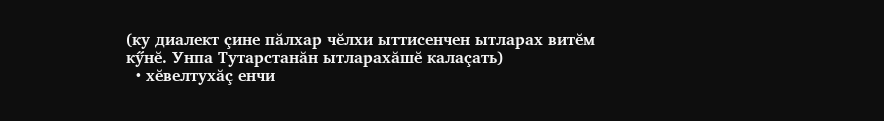(ку диалект çине пăлхар чĕлхи ыттисенчен ытларах витĕм кӳнĕ. Унпа Тутарстанăн ытларахăшĕ калаçать)
  • хĕвелтухăç енчи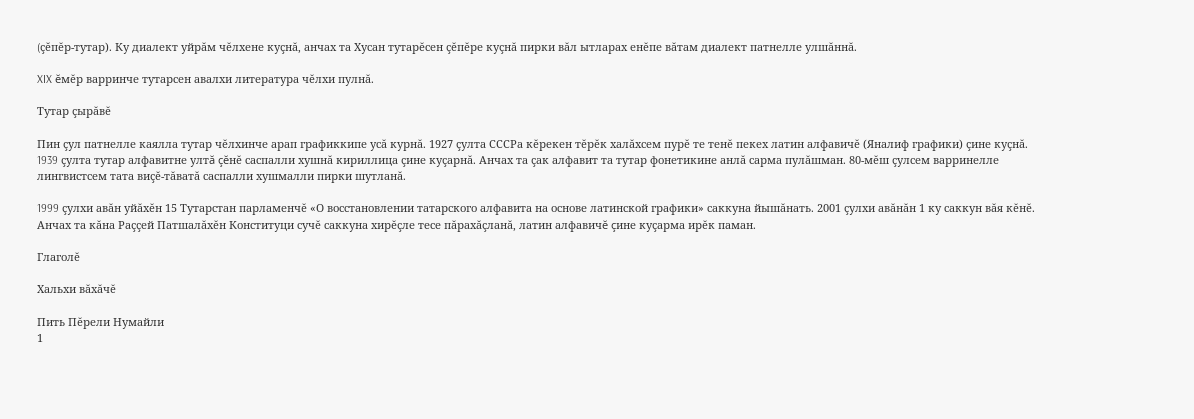(çĕпĕр-тутар). Ку диалект уйрăм чĕлхене куçнă, анчах та Хусан тутарĕсен çĕпĕре куçнă пирки вăл ытларах енĕпе вăтам диалект патнелле улшăннă.

XIX ĕмĕр варринче тутарсен авалхи литература чĕлхи пулнă.

Тутар çырăвĕ

Пин çул патнелле каялла тутар чĕлхинче арап графиккипе усă курнă. 1927 çулта СССРа кĕрекен тĕрĕк халăхсем пурĕ те тенĕ пекех латин алфавичĕ (Яналиф графики) çине куçнă. 1939 çулта тутар алфавитне ултă çĕнĕ саспалли хушнă кириллица çине куçарнă. Анчах та çак алфавит та тутар фонетикине анлă сарма пулăшман. 80-мĕш çулсем варринелле лингвистсем тата виçĕ-тăватă саспалли хушмалли пирки шутланă.

1999 çулхи авăн уйăхĕн 15 Тутарстан парламенчĕ «О восстановлении татарского алфавита на основе латинской графики» саккуна йышăнать. 2001 çулхи авăнăн 1 ку саккун вăя кĕнĕ. Анчах та кăна Раççей Патшалăхĕн Конституци сучĕ саккуна хирĕçле тесе пăрахăçланă, латин алфавичĕ çине куçарма ирĕк паман.

Глаголĕ

Хальхи вăхăчĕ

Пить Пĕрели Нумайли
1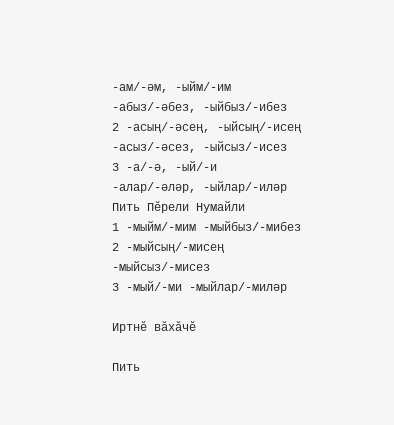-ам/-әм, -ыйм/-им -абыз/-әбез, -ыйбыз/-ибез
2 -асың/-әсең, -ыйсың/-исең -асыз/-әсез, -ыйсыз/-исез
3 -а/-ә, -ый/-и -алар/-әләр, -ыйлар/-иләр
Пить Пĕрели Нумайли
1 -мыйм/-мим -мыйбыз/-мибез
2 -мыйсың/-мисең -мыйсыз/-мисез
3 -мый/-ми -мыйлар/-миләр

Иртнĕ вăхăчĕ

Пить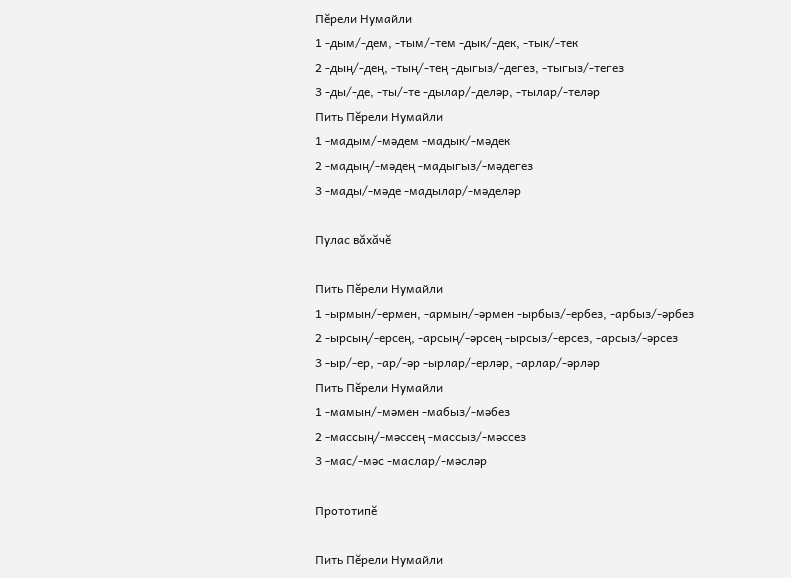Пĕрели Нумайли
1 -дым/-дем, -тым/-тем -дык/-дек, -тык/-тек
2 -дың/-дең, -тың/-тең -дыгыз/-дегез, -тыгыз/-тегез
3 -ды/-де, -ты/-те -дылар/-деләр, -тылар/-теләр
Пить Пĕрели Нумайли
1 -мадым/-мәдем -мадык/-мәдек
2 -мадың/-мәдең -мадыгыз/-мәдегез
3 -мады/-мәде -мадылар/-мәделәр

Пулас вăхăчĕ

Пить Пĕрели Нумайли
1 -ырмын/-ермен, -армын/-әрмен -ырбыз/-ербез, -арбыз/-әрбез
2 -ырсың/-ерсең, -арсың/-әрсең -ырсыз/-ерcез, -арсыз/-әрсез
3 -ыр/-ер, -ар/-әр -ырлар/-ерләр, -арлар/-әрләр
Пить Пĕрели Нумайли
1 -мамын/-мәмен -мабыз/-мәбез
2 -массың/-мәссең -массыз/-мәссез
3 -мас/-мәс -маслар/-мәсләр

Прототипĕ

Пить Пĕрели Нумайли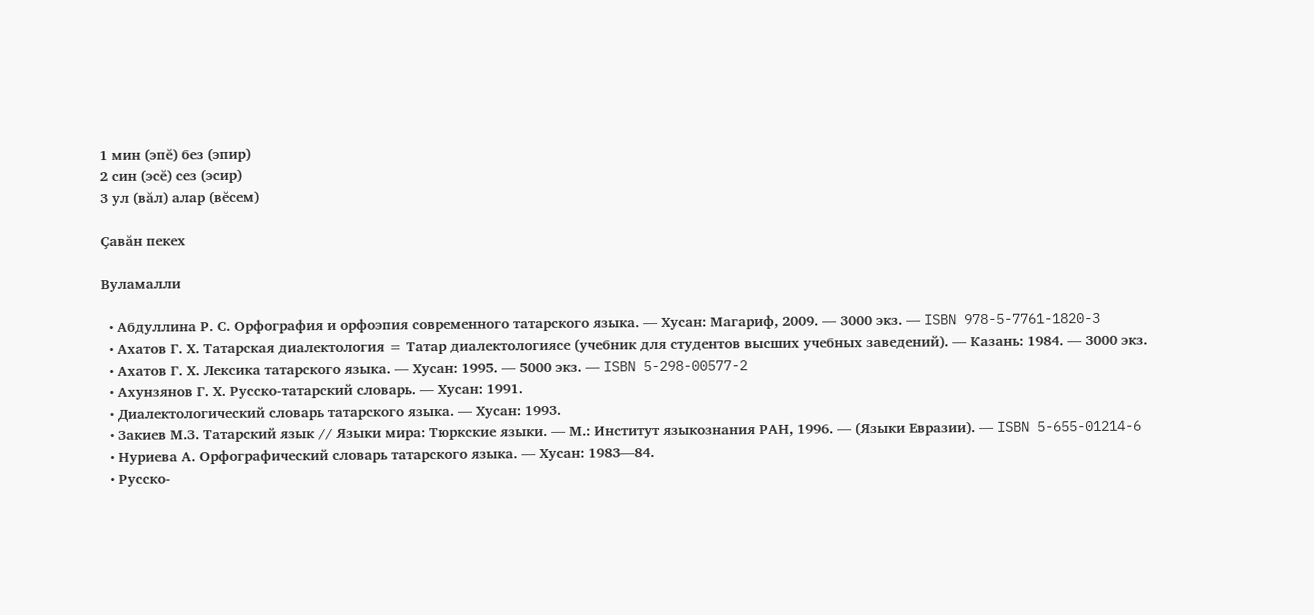1 мин (эпĕ) без (эпир)
2 син (эсĕ) сез (эсир)
3 ул (вăл) алар (вĕсем)

Çавăн пекех

Вуламалли

  • Абдуллина Р. С. Орфография и орфоэпия современного татарского языка. — Хусан: Магариф, 2009. — 3000 экз. — ISBN 978-5-7761-1820-3
  • Ахатов Г. Х. Татарская диалектология = Татар диалектологиясе (учебник для студентов высших учебных заведений). — Казань: 1984. — 3000 экз.
  • Ахатов Г. Х. Лексика татарского языка. — Хусан: 1995. — 5000 экз. — ISBN 5-298-00577-2
  • Ахунзянов Г. Х. Русско-татарский словарь. — Хусан: 1991.
  • Диалектологический словарь татарского языка. — Хусан: 1993.
  • Закиев М.З. Татарский язык // Языки мира: Тюркские языки. — М.: Институт языкознания РАН, 1996. — (Языки Евразии). — ISBN 5-655-01214-6
  • Нуриева А. Орфографический словарь татарского языка. — Хусан: 1983—84.
  • Русско-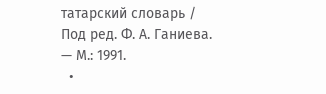татарский словарь / Под ред. Ф. А. Ганиева. — М.: 1991.
  •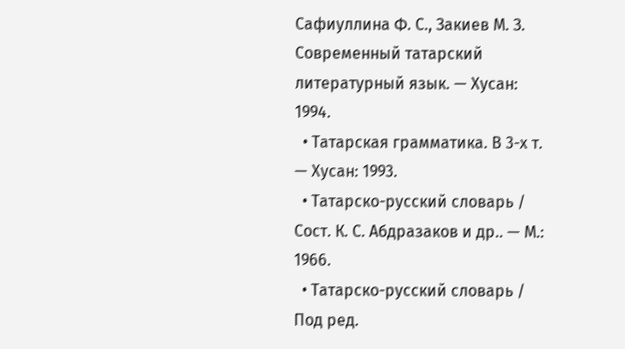Сафиуллина Ф. С., Закиев М. З. Современный татарский литературный язык. — Хусан: 1994.
  • Татарская грамматика. В 3-х т. — Хусан: 1993.
  • Татарско-русский словарь / Сост. К. С. Абдразаков и др.. — М.: 1966.
  • Татарско-русский словарь / Под ред.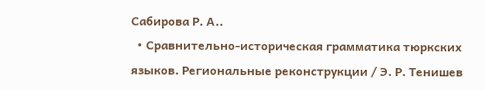Сабирова Р. А..
  • Сравнительно-историческая грамматика тюркских языков. Региональные реконструкции / Э. Р. Тенишев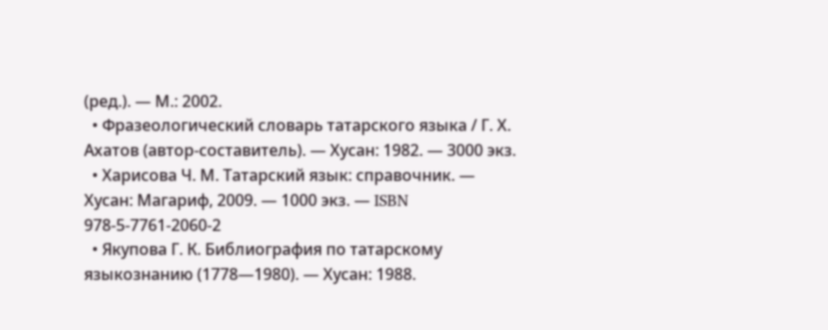(ред.). — М.: 2002.
  • Фразеологический словарь татарского языка / Г. Х. Ахатов (автор-составитель). — Хусан: 1982. — 3000 экз.
  • Харисова Ч. М. Татарский язык: справочник. — Хусан: Магариф, 2009. — 1000 экз. — ISBN 978-5-7761-2060-2
  • Якупова Г. К. Библиография по татарскому языкознанию (1778—1980). — Хусан: 1988.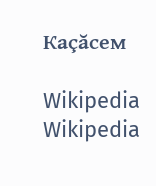Каçăсем

Wikipedia
Wikipedia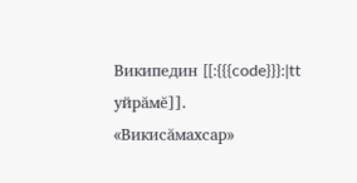Википедин [[:{{{code}}}:|tt уйрăмĕ]].
«Викисăмахсар»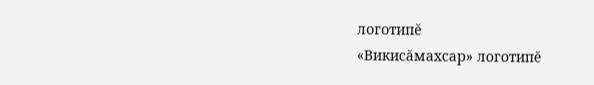логотипĕ
«Викисăмахсар» логотипĕ